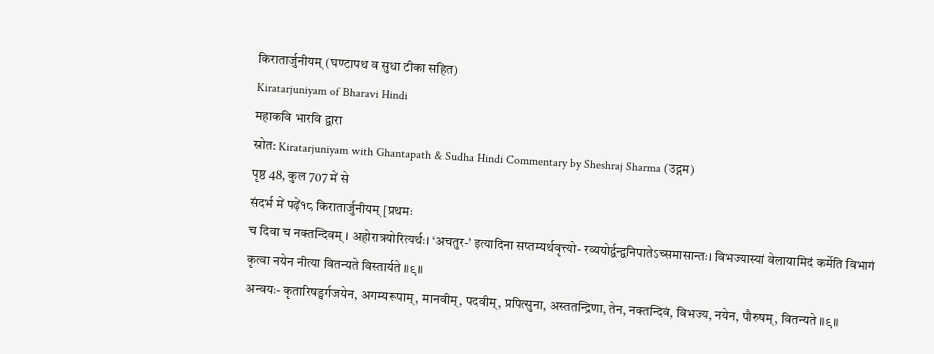किरातार्जुनीयम् (घण्टापथ व सुधा टीका सहित)
Kiratarjuniyam of Bharavi Hindi
महाकवि भारवि द्वारा
स्रोत: Kiratarjuniyam with Ghantapath & Sudha Hindi Commentary by Sheshraj Sharma (उद्गम)
पृष्ठ 48, कुल 707 में से
संदर्भ में पढ़ें१८ किरातार्जुनीयम् [प्रथमः
च दिवा च नक्तन्दिवम् । अहोरात्रयोरित्यर्थः। ‘अचतुर-’ इत्यादिना सप्तम्यर्थवृत्त्यो- रव्ययोर्द्वन्द्वनिपातेऽच्समासान्तः। विभज्यास्यां वेलायामिदं कर्मेति विभागं कृत्वा नयेन नीत्या वितन्यते विस्तार्यते ॥९॥
अन्वयः- कृतारिषड्वर्गजयेन, अगम्यरूपाम्, मानवीम्, पदवीम्, प्रपित्सुना, अस्ततन्द्रिणा, तेन, नक्तन्दिवं, विभज्य, नयेन, पौरुषम्, वितन्यते ॥९॥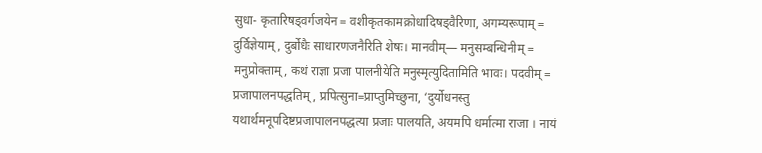सुधा- कृतारिषड्वर्गजयेन = वशीकृतकामक्रोधादिषड्वैरिणा, अगम्यरूपाम् = दुर्विज्ञेयाम्, दुर्बोधैः साधारणजनैरिति शेषः। मानवीम्— मनुसम्बन्धिनीम् = मनुप्रोक्ताम्, कथं राज्ञा प्रजा पालनीयेति मनुस्मृत्युदितामिति भावः। पदवीम् = प्रजापालनपद्धतिम्, प्रपित्सुना=प्राप्तुमिच्छुना, ‘दुर्योधनस्तु यथार्थमनूपदिष्टप्रजापालनपद्धत्या प्रजाः पालयति, अयमपि धर्मात्मा राजा । नायं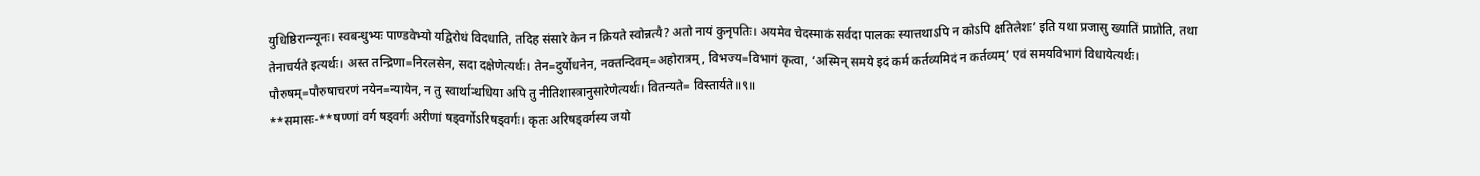युधिष्ठिरान्न्यूनः। स्वबन्धुभ्यः पाण्डवेभ्यो यद्विरोधं विदधाति, तदिह संसारे केन न क्रियते स्वोन्नत्यै? अतो नायं कुनृपतिः। अयमेव चेदस्माकं सर्वदा पालकः स्यात्तथाऽपि न कोऽपि क्षतिलेशः’ इति यथा प्रजासु ख्यातिं प्राप्नोति, तथा तेनाचर्यते इत्यर्थः। अस्त तन्द्रिणा=निरलसेन, सदा दक्षेणेत्यर्थः। तेन=दुर्योधनेन, नक्तन्दिवम्=अहोरात्रम्, विभज्य=विभागं कृत्वा, ‘अस्मिन् समये इदं कर्म कर्तव्यमिदं न कर्तव्यम्’ एवं समयविभागं विधायेत्यर्थः। पौरुषम्=पौरुषाचरणं नयेन=न्यायेन, न तु स्वार्थान्धधिया अपि तु नीतिशास्त्रानुसारेणेत्यर्थः। वितन्यते= विस्तार्यते॥९॥
**समासः-**षण्णां वर्ग षड्वर्गः अरीणां षड्वर्गोऽरिषड्वर्गः। कृतः अरिषड्वर्गस्य जयो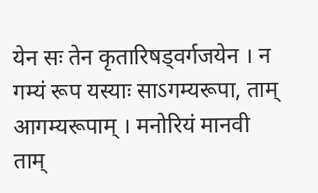येन सः तेन कृतारिषड्वर्गजयेन । न गम्यं रूप यस्याः साऽगम्यरूपा, ताम् आगम्यरूपाम् । मनोरियं मानवी ताम्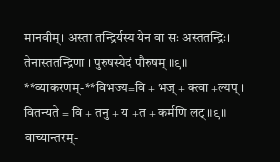मानवीम्। अस्ता तन्द्रिर्यस्य येन वा सः अस्ततन्द्रिः। तेनास्ततन्द्रिणा । पुरुषस्येदं पौरुषम् ॥९॥
**व्याकरणम्-**विभज्य=वि + भज् + क्त्वा +ल्यप् । वितन्यते = वि + तनु + य +त + कर्मणि लट् ॥९॥
वाच्यान्तरम्-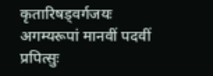कृतारिषड्वर्गजयः अगम्यरूपां मानवीं पदवीं प्रपित्सुः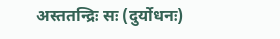अस्ततन्द्रिः सः (दुर्योधनः)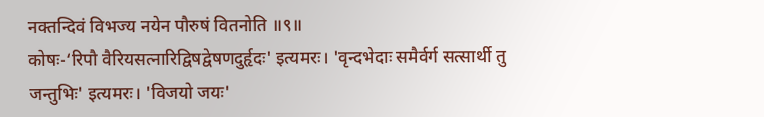नक्तन्दिवं विभज्य नयेन पौरुषं वितनोति ॥९॥
कोषः-‘रिपौ वैरियसत्नारिद्विषद्वेषणदुर्हृदः' इत्यमरः। 'वृन्दभेदाः समैर्वर्ग सत्सार्थी तु जन्तुभिः' इत्यमरः। 'विजयो जयः'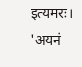इत्यमरः। 'अयनं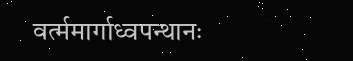वर्त्ममार्गाध्वपन्थानः